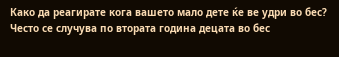Како да реагирате кога вашето мало дете ќе ве удри во бес?
Често се случува по втората година децата во бес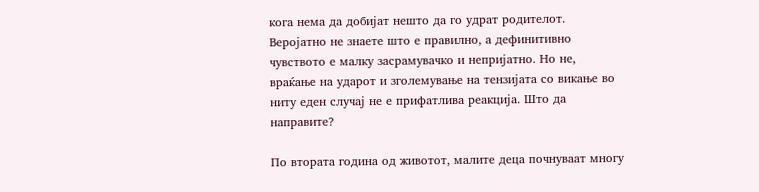кога нема да добијат нешто да го удрат родителот. Веројатно не знаете што е правилно, а дефинитивно чувството е малку засрамувачко и непријатно. Но не, враќање на ударот и зголемување на тензијата со викање во ниту еден случај не е прифатлива реакција. Што да направите?

По втората година од животот, малите деца почнуваат многу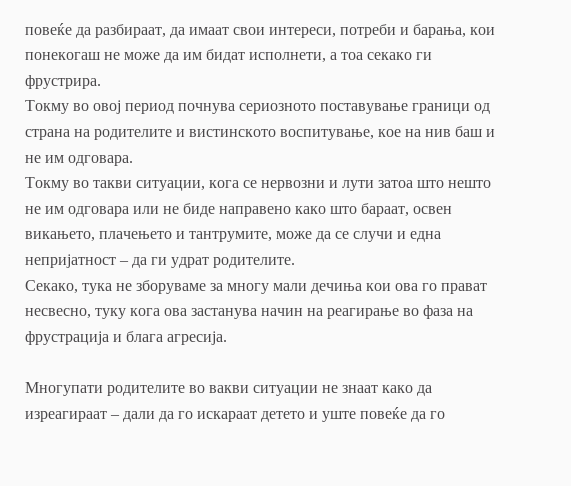повеќе да разбираат, да имаат свои интереси, потреби и барања, кои понекогаш не може да им бидат исполнети, а тоа секако ги фрустрира.
Токму во овој период почнува сериозното поставување граници од страна на родителите и вистинското воспитување, кое на нив баш и не им одговара.
Токму во такви ситуации, кога се нервозни и лути затоа што нешто не им одговара или не биде направено како што бараат, освен викањето, плачењето и тантрумите, може да се случи и една непријатност – да ги удрат родителите.
Секако, тука не зборуваме за многу мали дечиња кои ова го прават несвесно, туку кога ова застанува начин на реагирање во фаза на фрустрација и блага агресија.

Многупати родителите во вакви ситуации не знаат како да изреагираат – дали да го искараат детето и уште повеќе да го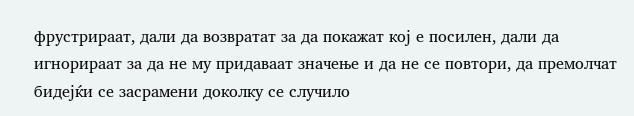фрустрираат, дали да возвратат за да покажат кој е посилен, дали да игнорираат за да не му придаваат значење и да не се повтори, да премолчат бидејќи се засрамени доколку се случило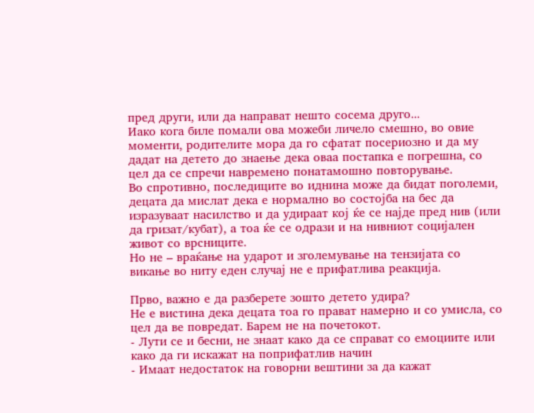пред други, или да направат нешто сосема друго...
Иако кога биле помали ова можеби личело смешно, во овие моменти, родителите мора да го сфатат посериозно и да му дадат на детето до знаење дека оваа постапка е погрешна, со цел да се спречи навремено понатамошно повторување.
Во спротивно, последиците во иднина може да бидат поголеми, децата да мислат дека е нормално во состојба на бес да изразуваат насилство и да удираат кој ќе се најде пред нив (или да гризат/кубат), а тоа ќе се одрази и на нивниот социјален живот со врсниците.
Но не – враќање на ударот и зголемување на тензијата со викање во ниту еден случај не е прифатлива реакција.

Прво, важно е да разберете зошто детето удира?
Не е вистина дека децата тоа го прават намерно и со умисла, со цел да ве повредат. Барем не на почетокот.
- Лути се и бесни, не знаат како да се справат со емоциите или како да ги искажат на поприфатлив начин
- Имаат недостаток на говорни вештини за да кажат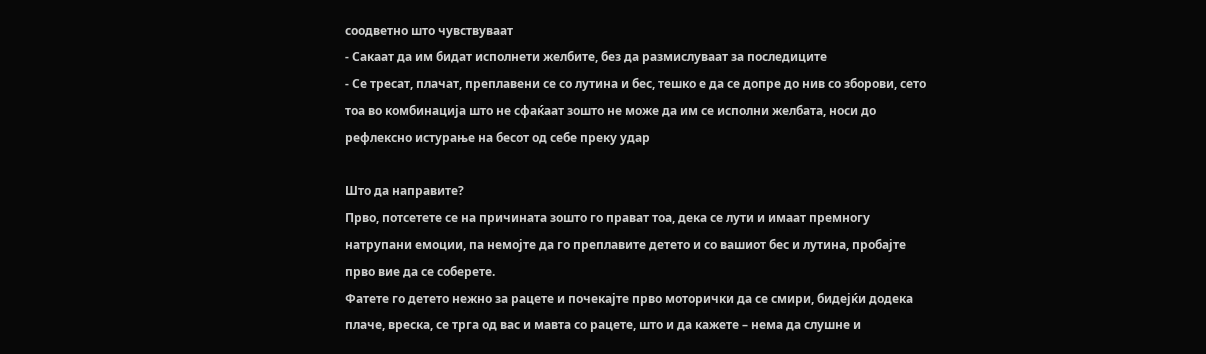соодветно што чувствуваат
- Сакаат да им бидат исполнети желбите, без да размислуваат за последиците
- Се тресат, плачат, преплавени се со лутина и бес, тешко е да се допре до нив со зборови, сето тоа во комбинација што не сфаќаат зошто не може да им се исполни желбата, носи до рефлексно истурање на бесот од себе преку удар

Што да направите?
Прво, потсетете се на причината зошто го прават тоа, дека се лути и имаат премногу натрупани емоции, па немојте да го преплавите детето и со вашиот бес и лутина, пробајте прво вие да се соберете.
Фатете го детето нежно за рацете и почекајте прво моторички да се смири, бидејќи додека плаче, вреска, се трга од вас и мавта со рацете, што и да кажете – нема да слушне и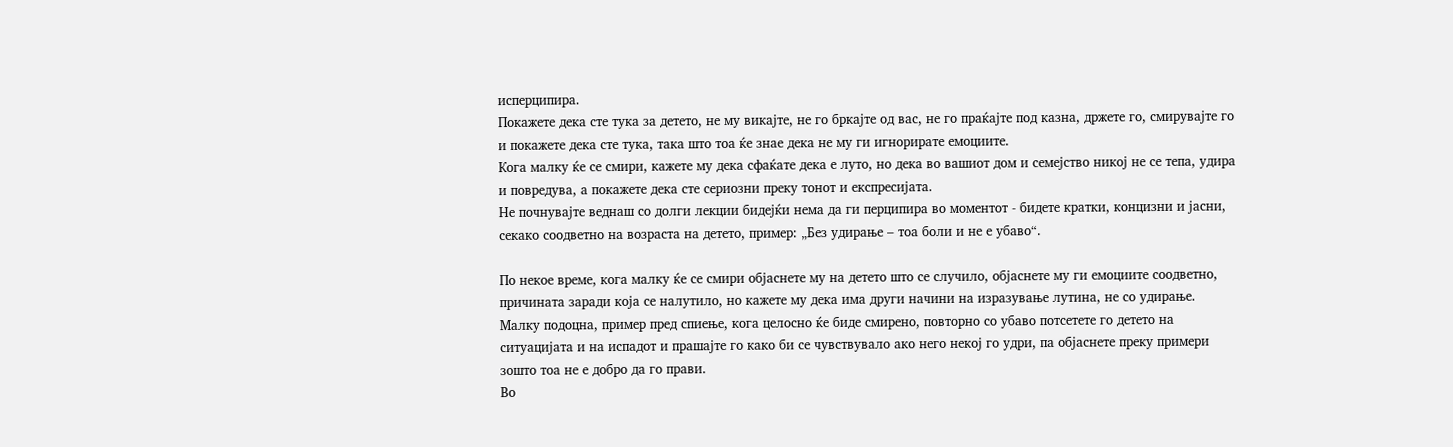исперципира.
Покажете дека сте тука за детето, не му викајте, не го бркајте од вас, не го праќајте под казна, држете го, смирувајте го и покажете дека сте тука, така што тоа ќе знае дека не му ги игнорирате емоциите.
Кога малку ќе се смири, кажете му дека сфаќате дека е луто, но дека во вашиот дом и семејство никој не се тепа, удира и повредува, а покажете дека сте сериозни преку тонот и експресијата.
Не почнувајте веднаш со долги лекции бидејќи нема да ги перципира во моментот - бидете кратки, концизни и јасни, секако соодветно на возраста на детето, пример: „Без удирање – тоа боли и не е убаво“.

По некое време, кога малку ќе се смири објаснете му на детето што се случило, објаснете му ги емоциите соодветно, причината заради која се налутило, но кажете му дека има други начини на изразување лутина, не со удирање.
Малку подоцна, пример пред спиење, кога целосно ќе биде смирено, повторно со убаво потсетете го детето на ситуацијата и на испадот и прашајте го како би се чувствувало ако него некој го удри, па објаснете преку примери зошто тоа не е добро да го прави.
Во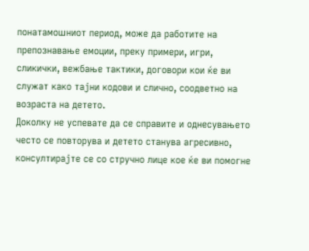понатамошниот период, може да работите на препознавање емоции, преку примери, игри, сликички, вежбање тактики, договори кои ќе ви служат како тајни кодови и слично, соодветно на возраста на детето.
Доколку не успевате да се справите и однесувањето често се повторува и детето станува агресивно, консултирајте се со стручно лице кое ќе ви помогне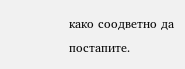како соодветно да постапите.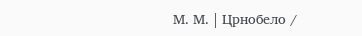М. М. | Црнобело /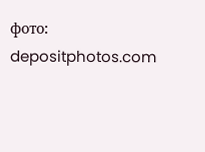фото: depositphotos.com